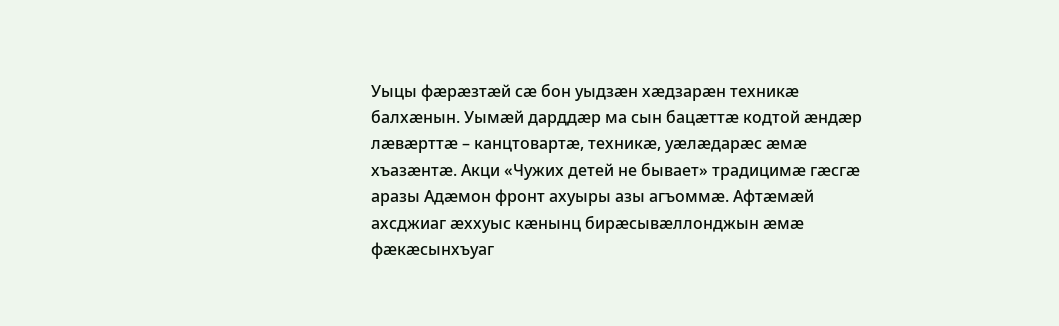Уыцы фæрæзтæй сæ бон уыдзæн хæдзарæн техникæ балхæнын. Уымæй дарддæр ма сын бацæттæ кодтой æндæр лæвæрттæ – канцтовартæ, техникæ, уæлæдарæс æмæ хъазæнтæ. Акци «Чужих детей не бывает» традицимæ гæсгæ аразы Адæмон фронт ахуыры азы агъоммæ. Афтæмæй ахсджиаг æххуыс кæнынц бирæсывæллонджын æмæ фæкæсынхъуаг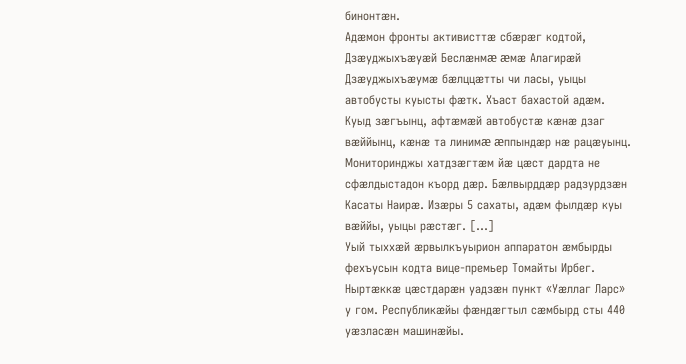бинонтæн.
Адæмон фронты активисттæ сбæрæг кодтой, Дзæуджыхъæуæй Беслæнмæ æмæ Алагирæй Дзæуджыхъæумæ бæлццæтты чи ласы, уыцы автобусты куысты фæтк. Хъаст бахастой адæм. Куыд зæгъынц, афтæмæй автобустæ кæнæ дзаг вæййынц, кæнæ та линимæ æппындæр нæ рацæуынц. Мониторинджы хатдзæгтæм йæ цæст дардта не сфæлдыстадон къорд дæр. Бæлвырддæр радзурдзæн Касаты Наирæ. Изæры 5 сахаты, адæм фылдæр куы вæййы, уыцы рæстæг. […]
Уый тыххæй æрвылкъуырион аппаратон æмбырды фехъусын кодта вице-премьер Томайты Ирбег. Ныртæккæ цæстдарæн уадзæн пункт «Уæллаг Ларс» у гом. Республикæйы фæндæгтыл сæмбырд сты 440 уæзласæн машинæйы.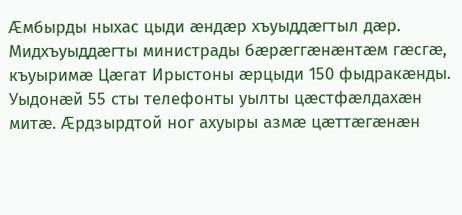Æмбырды ныхас цыди æндæр хъуыддæгтыл дæр. Мидхъуыддæгты министрады бæрæггæнæнтæм гæсгæ, къуыримæ Цæгат Ирыстоны æрцыди 150 фыдракæнды. Уыдонæй 55 сты телефонты уылты цæстфæлдахæн митæ. Æрдзырдтой ног ахуыры азмæ цæттæгæнæн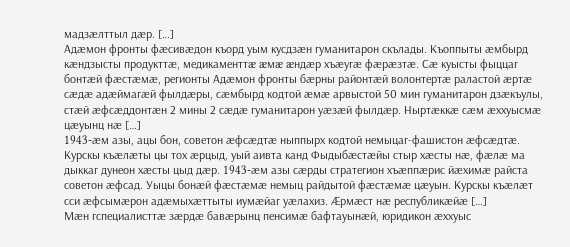мадзæлттыл дæр. […]
Адæмон фронты фæсивæдон къорд уым кусдзæн гуманитарон скълады. Къоппыты æмбырд кæндзысты продукттæ, медикаменттæ æмæ æндæр хъæугæ фæрæзтæ. Сæ куысты фыццаг бонтæй фæстæмæ, регионты Адæмон фронты бæрны районтæй волонтертæ раластой æртæ сæдæ адæймагæй фылдæры, сæмбырд кодтой æмæ арвыстой 50 мин гуманитарон дзæкъулы, стæй æфсæддонтæн 2 мины 2 сæдæ гуманитарон уæзæй фылдæр. Ныртæккæ сæм æххуысмæ цæуынц нæ […]
1943-æм азы, ацы бон, советон æфсæдтæ ныппырх кодтой немыцаг-фашистон æфсæдтæ. Курскы къæлæты цы тох æрцыд, уый аивта канд Фыдыбæстæйы стыр хæсты нæ, фæлæ ма дыккаг дунеон хæсты цыд дæр. 1943-æм азы сæрды стратегион хъæппæрис йæхимæ райста советон æфсад. Уыцы бонæй фæстæмæ немыц райдытой фæстæмæ цæуын. Курскы къæлæт сси æфсымæрон адæмыхæттыты иумæйаг уæлахиз. Æрмæст нæ республикæйæ […]
Мæн гспециалисттæ зæрдæ бавæрынц пенсимæ бафтауынæй, юридикон æххуыс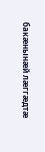бакæнынæй лæггæдтæ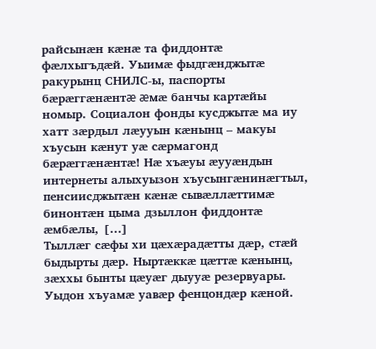райсынæн кæнæ та фиддонтæ фæлхыгъдæй. Уыимæ фыдгæнджытæ ракурынц СНИЛС-ы, паспорты бæрæггæнæнтæ æмæ банчы картæйы номыр. Социалон фонды кусджытæ ма иу хатт зæрдыл лæууын кæнынц – макуы хъусын кæнут уæ сæрмагонд бæрæггæнæнтæ! Нæ хъæуы æууæндын интернеты алыхуызон хъусынгæнинæгтыл, пенсиисджытæн кæнæ сывæллæттимæ бинонтæн цыма дзыллон фиддонтæ æмбæлы, […]
Тыллæг сæфы хи цæхæрадæтты дæр, стæй быдырты дæр. Ныртæккæ цæттæ кæнынц, зæххы бынты цæуæг дыууæ резервуары. Уыдон хъуамæ уавæр фенцондæр кæной.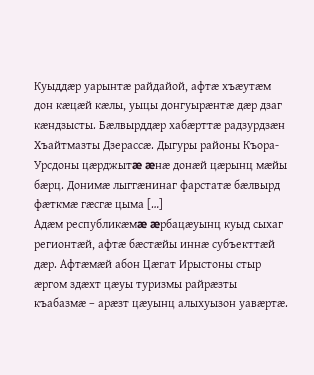Куыддæр уарынтæ райдайой, афтæ хъæутæм дон кæцæй кæлы, уыцы донгуырæнтæ дæр дзаг кæндзысты. Бæлвырддæр хабæрттæ радзурдзæн Хъайтмазты Дзерассæ. Дыгуры районы Къора-Урсдоны цæрджытæ æнæ донæй цæрынц мæйы бæрц. Донимæ лыггæнинаг фарстатæ бæлвырд фæткмæ гæсгæ цыма […]
Адæм республикæмæ æрбацæуынц куыд сыхаг регионтæй, афтæ бæстæйы иннæ субъекттæй дæр. Афтæмæй абон Цæгат Ирыстоны стыр æргом здæхт цæуы туризмы райрæзты къабазмæ – арæзт цæуынц алыхуызон уавæртæ.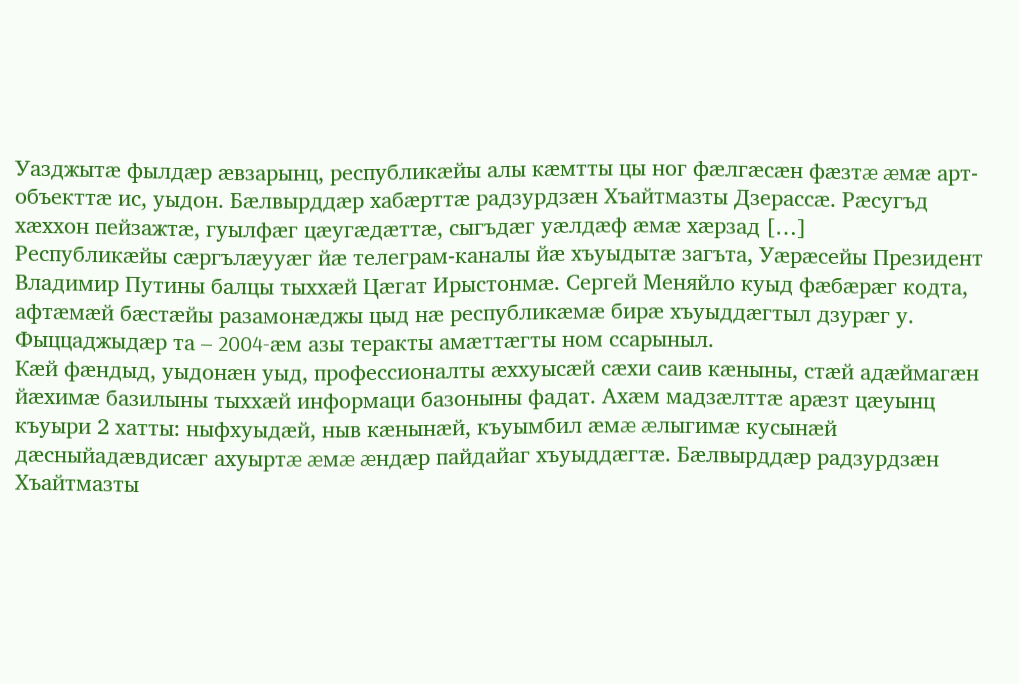Уазджытæ фылдæр æвзарынц, республикæйы алы кæмтты цы ног фæлгæсæн фæзтæ æмæ арт-объекттæ ис, уыдон. Бæлвырддæр хабæрттæ радзурдзæн Хъайтмазты Дзерассæ. Рæсугъд хæххон пейзажтæ, гуылфæг цæугæдæттæ, сыгъдæг уæлдæф æмæ хæрзад […]
Республикæйы сæргълæууæг йæ телеграм-каналы йæ хъуыдытæ загъта, Уæрæсейы Президент Владимир Путины балцы тыххæй Цæгат Ирыстонмæ. Сергей Меняйло куыд фæбæрæг кодта, афтæмæй бæстæйы разамонæджы цыд нæ республикæмæ бирæ хъуыддæгтыл дзурæг у. Фыццаджыдæр та – 2004-æм азы теракты амæттæгты ном ссарыныл.
Кæй фæндыд, уыдонæн уыд, профессионалты æххуысæй сæхи саив кæныны, стæй адæймагæн йæхимæ базилыны тыххæй информаци базоныны фадат. Ахæм мадзæлттæ арæзт цæуынц къуыри 2 хатты: ныфхуыдæй, ныв кæнынæй, къуымбил æмæ æлыгимæ кусынæй дæсныйадæвдисæг ахуыртæ æмæ æндæр пайдайаг хъуыддæгтæ. Бæлвырддæр радзурдзæн Хъайтмазты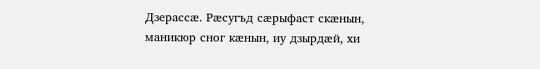Дзерассæ. Рæсугъд сæрыфаст скæнын, маникюр сног кæнын, иу дзырдæй, хи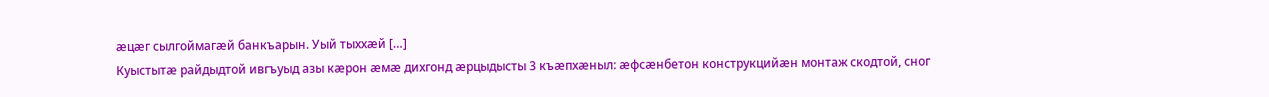æцæг сылгоймагæй банкъарын. Уый тыххæй […]
Куыстытæ райдыдтой ивгъуыд азы кæрон æмæ дихгонд æрцыдысты 3 къæпхæныл: æфсæнбетон конструкцийæн монтаж скодтой, сног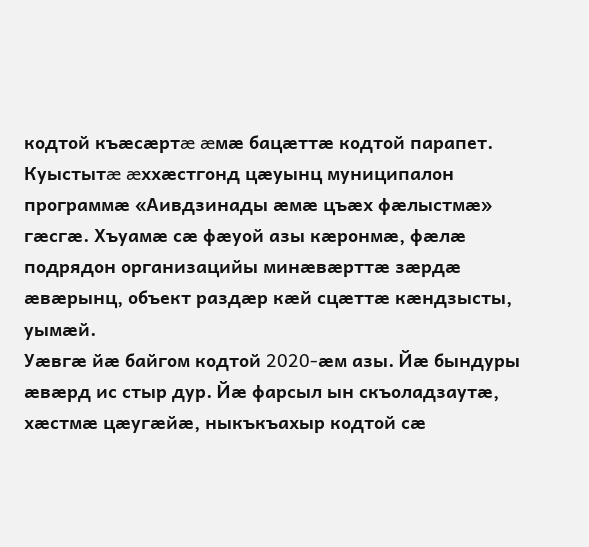кодтой къæсæртæ æмæ бацæттæ кодтой парапет. Куыстытæ æххæстгонд цæуынц муниципалон программæ «Аивдзинады æмæ цъæх фæлыстмæ» гæсгæ. Хъуамæ сæ фæуой азы кæронмæ, фæлæ подрядон организацийы минæвæрттæ зæрдæ æвæрынц, объект раздæр кæй сцæттæ кæндзысты, уымæй.
Уæвгæ йæ байгом кодтой 2020-æм азы. Йæ бындуры æвæрд ис стыр дур. Йæ фарсыл ын скъоладзаутæ, хæстмæ цæугæйæ, ныкъкъахыр кодтой сæ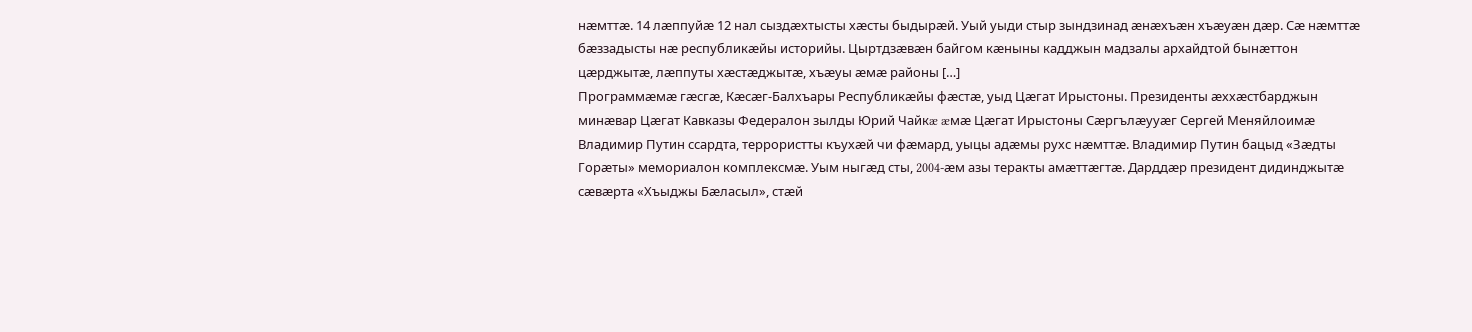нæмттæ. 14 лæппуйæ 12 нал сыздæхтысты хæсты быдырæй. Уый уыди стыр зындзинад æнæхъæн хъæуæн дæр. Сæ нæмттæ бæззадысты нæ республикæйы историйы. Цыртдзæвæн байгом кæныны кадджын мадзалы архайдтой бынæттон цæрджытæ, лæппуты хæстæджытæ, хъæуы æмæ районы […]
Программæмæ гæсгæ, Кæсæг-Балхъары Республикæйы фæстæ, уыд Цæгат Ирыстоны. Президенты æххæстбарджын минæвар Цæгат Кавказы Федералон зылды Юрий Чайкæ æмæ Цæгат Ирыстоны Сæргълæууæг Сергей Меняйлоимæ Владимир Путин ссардта, террористты къухæй чи фæмард, уыцы адæмы рухс нæмттæ. Владимир Путин бацыд «Зæдты Горæты» мемориалон комплексмæ. Уым ныгæд сты, 2004-æм азы теракты амæттæгтæ. Дарддæр президент дидинджытæ сæвæрта «Хъыджы Бæласыл», стæй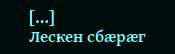[…]
Лескен сбæрæг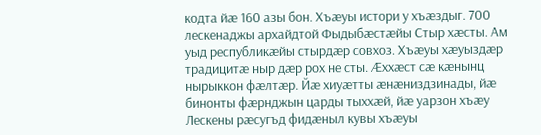кодта йæ 160 азы бон. Хъæуы истори у хъæздыг. 700 лескенаджы архайдтой Фыдыбæстæйы Стыр хæсты. Ам уыд республикæйы стырдæр совхоз. Хъæуы хæуыздæр традицитæ ныр дæр рох не сты. Æххæст сæ кæнынц нырыккон фæлтæр. Йæ хиуæтты æнæниздзинады, йæ бинонты фæрнджын царды тыххæй, йæ уарзон хъæу Лескены рæсугъд фидæныл кувы хъæуы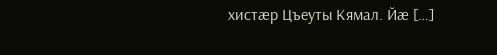хистæр Цъеуты Кямал. Йæ […]